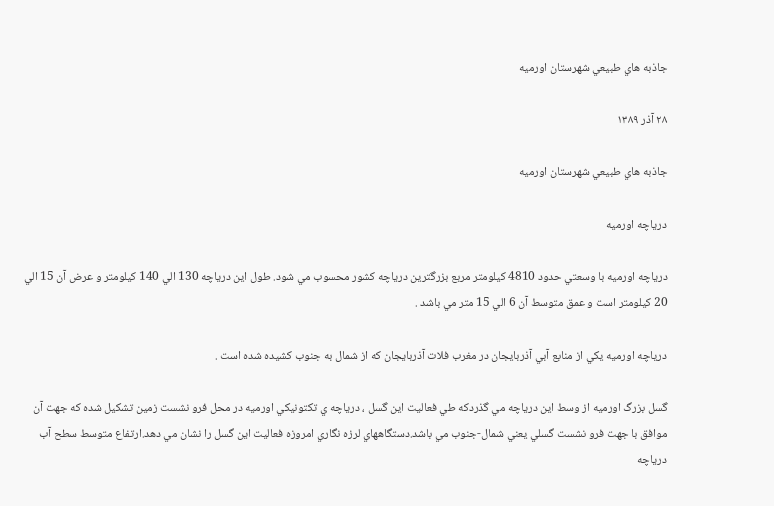جاذبه هاي طبيعي شهرستان اورميه

۲۸ آذر ۱۳۸۹

جاذبه هاي طبيعي شهرستان اورميه

درياچه اورميه

درياچه اورميه با وسعتي حدود 4810 كيلومتر مربع بزرگترين درياچه كشور محسوب مي شود. طول اين درياچه 130 الي 140 كيلومتر و عرض آن 15 الي 20 كيلومتر است و عمق متوسط آن 6 الي 15 متر مي باشد .

درياچه اورميه يكي از منابع آبي آذربايجان در مغرب فلات آذربايجان كه از شمال به جنوب كشيده شده است .

گسل بزرگ اورميه از وسط اين درياچه مي گذردكه طي فعاليت اين گسل ، درياچه ي تكتونيكي اورميه در محل فرو نشست زمين تشكيل شده كه جهت آن موافق با جهت فرو نشست گسلي يعني شمال-جنوب مي باشد.دستگاههاي لرزه نگاري امروزه فعاليت اين گسل را نشان مي دهد.ارتفاع متوسط سطح آب درياچه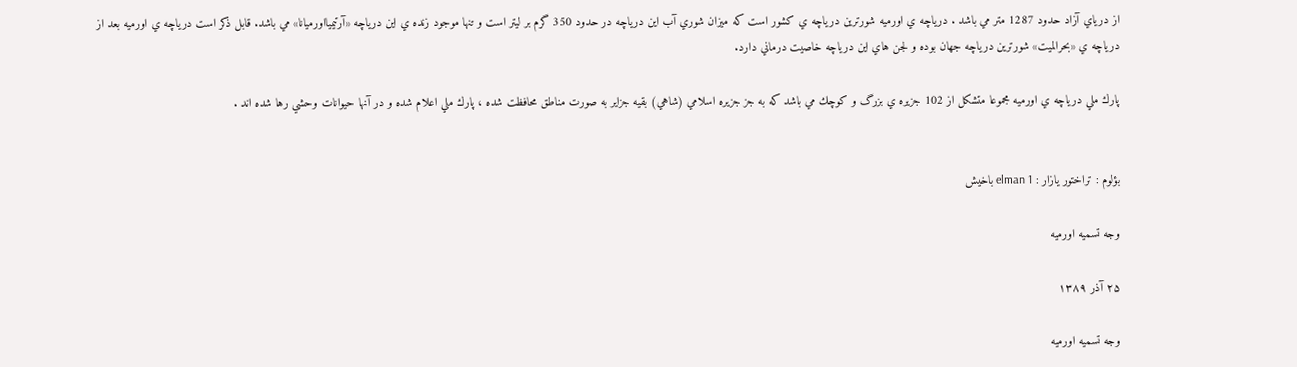از درياي آزاد حدود 1287 متر مي باشد . درياچه ي اورميه شورترين درياچه ي كشور است كه ميزان شوري آب اين درياچه در حدود 350 گرم بر ليتر است و تنها موجود زنده ي اين درياچه «آرتيميااورميانا» مي باشد. قابل ذكر است درياچه ي اورميه بعد از درياچه ي «بحرالميت» شورترين درياچه جهان بوده و لجن هاي اين درياچه خاصيت درماني دارد.

پارك ملي درياچه ي اورميه مجموعا متشكل از 102 جزيره ي بزرگ و كوچك مي باشد كه به جز جزيره اسلامي (شاهي) بقيه جزاير به صورت مناطق محافظت شده ، پارك ملي اعلام شده و در آنها حيوانات وحشي رها شده اند .


بؤلوم : تراختور یازار : elman 1 باخیش

وجه تسميه اورميه

۲۵ آذر ۱۳۸۹

وجه تسميه اورميه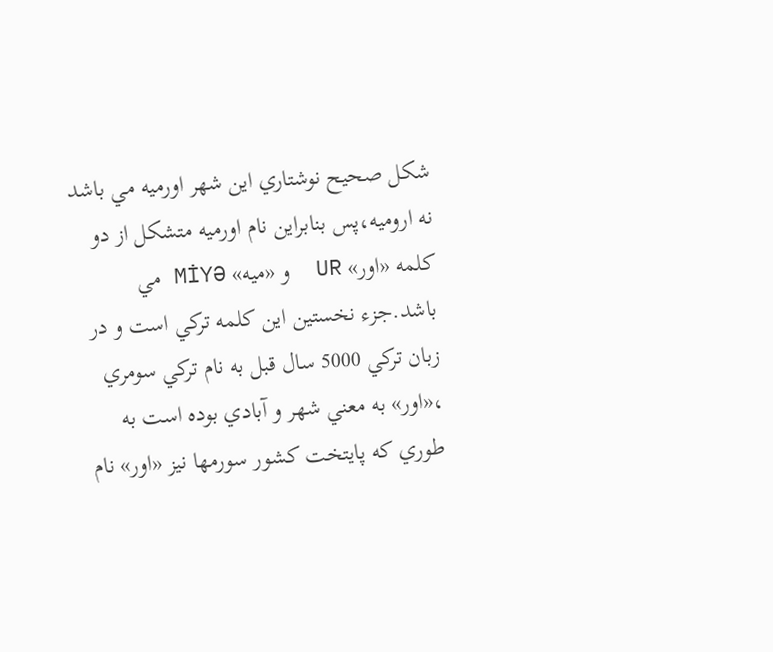شكل صحيح نوشتاري اين شهر اورميه مي باشد نه اروميه،پس بنابراين نام اورميه متشكل از دو كلمه «اور» UR  و «ميه» MİYƏ مي باشد.جزء نخستين اين كلمه تركي است و در زبان تركي 5000 سال قبل به نام تركي سومري ،«اور» به معني شهر و آبادي بوده است به طوري كه پايتخت كشور سورمها نيز «اور» نام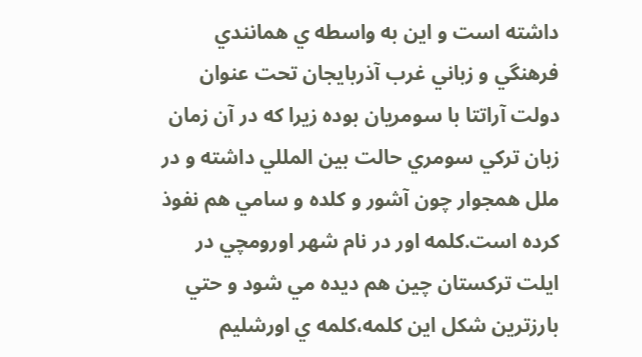داشته است و اين به واسطه ي همانندي فرهنگي و زباني غرب آذربايجان تحت عنوان دولت آراتتا با سومريان بوده زيرا كه در آن زمان زبان تركي سومري حالت بين المللي داشته و در ملل همجوار چون آشور و كلده و سامي هم نفوذ كرده است.كلمه اور در نام شهر اورومچي در ايلت تركستان چين هم ديده مي شود و حتي بارزترين شكل اين كلمه،كلمه ي اورشليم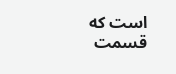است كه قسمت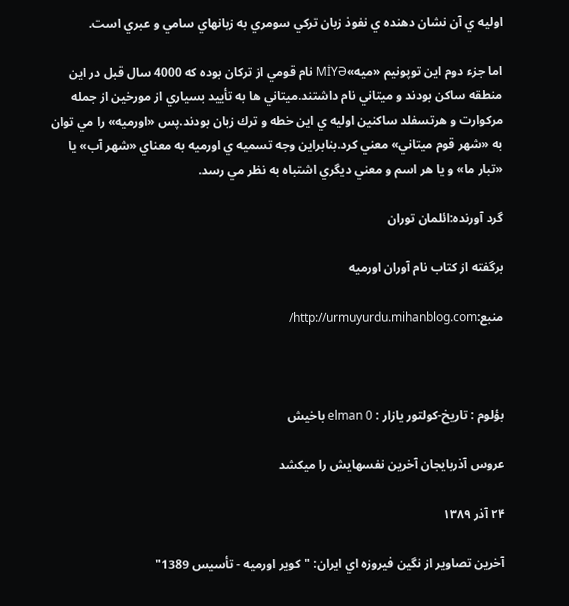اوليه ي آن نشان دهنده ي نفوذ زبان تركي سومري به زبانهاي سامي و عبري است.

اما جزء دوم اين توپونيم «ميه»MİYƏ نام قومي از تركان بوده كه 4000 سال قبل در اين منطقه ساكن بودند و ميتاني نام داشتند.ميتاني ها به تأييد بسياري از مورخين از جمله مركوارت و هرتسفلد ساكنين اوليه ي اين خطه و ترك زبان بودند.پس «اورميه» را مي توان به «شهر قوم ميتاني» معني كرد.بنابراين وجه تسميه ي اورميه به معناي «شهر آب» يا «تبار ما» و يا هر اسم و معني ديگري اشتباه به نظر مي رسد.

گرد آورنده:ائلمان توران

برگفته از كتاب نام آوران اورميه

منبع:http://urmuyurdu.mihanblog.com/



بؤلوم : تاريخ-كولتور یازار : elman 0 باخیش

عروس آذربايجان آخرين نفسهايش را ميكشد

۲۴ آذر ۱۳۸۹

آخرين تصاوير از نگين فيروزه اي ايران: "كوير اورميه - تأسيس 1389"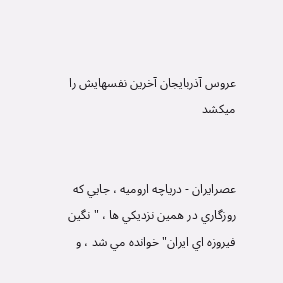عروس آذربايجان آخرين نفسهايش را ميكشد


عصرايران - درياچه اروميه ، جايي كه روزگاري در همين نزديكي ها ، "نگين فيروزه اي ايران" خوانده مي شد ، و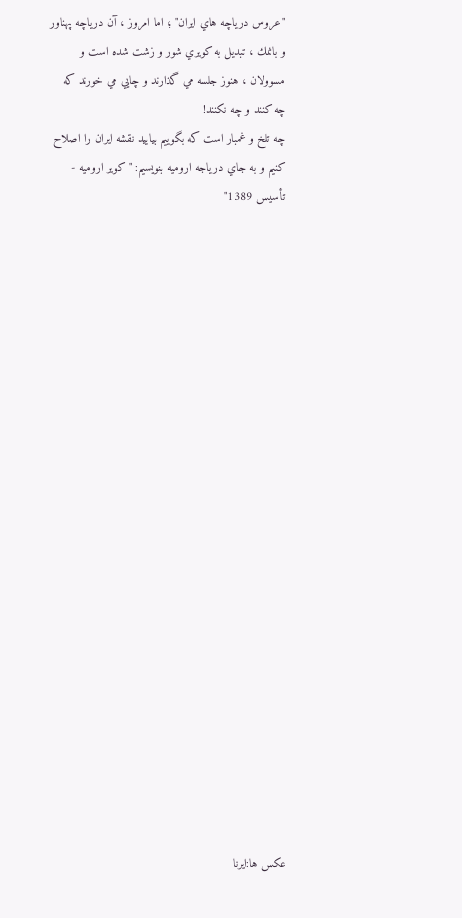"عروس درياچه هاي ايران" ؛ اما امروز ، آن درياچه پهناور و بانمك ، تبديل به كويري شور و زشت شده است و مسوولان ، هنوز جلسه مي گذارند و چايي مي خورند كه چه كنند و چه نكنند!
چه تلخ و غمبار است كه بگوييم بياييد نقشه ايران را اصلاح كنيم و به جاي درياجه اروميه بنويسيم: "كوير اروميه - تأسيس 1389"






















عكس ها:ايرنا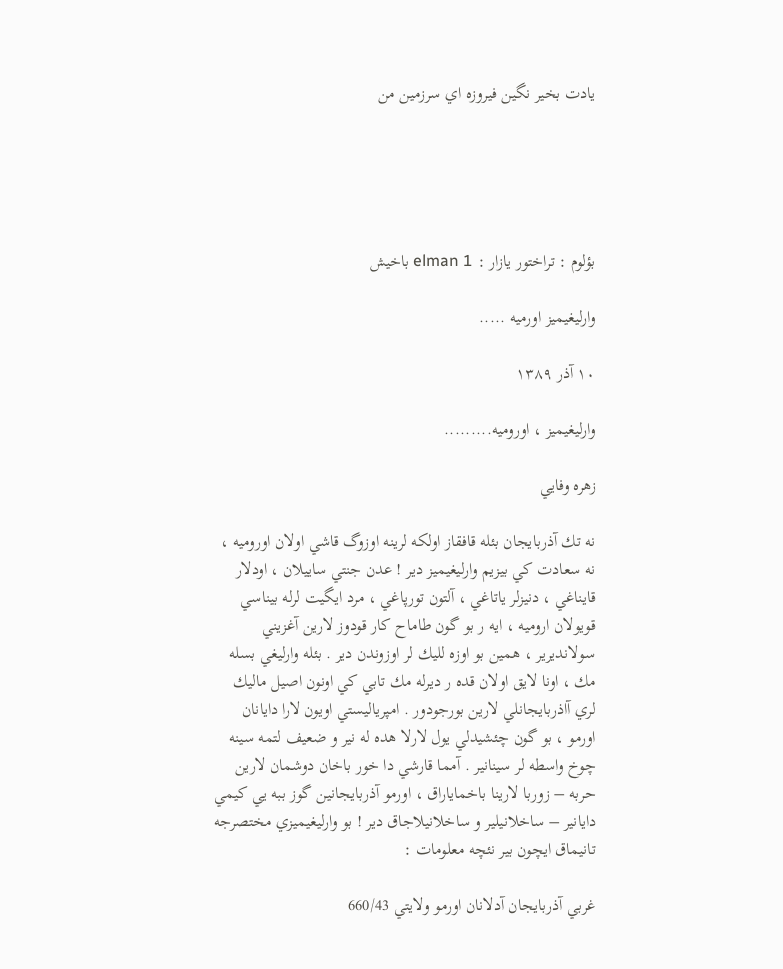يادت بخير نگين فيروزه اي سرزمين من





بؤلوم : تراختور یازار : elman 1 باخیش

وارليغيميز اورميه .....

۱۰ آذر ۱۳۸۹

وارليغيميز ، اوروميه.........

زهره وفايي

نه تك آذربايجان بئله قافقاز اولكه لرينه اوزوگ قاشي اولان اوروميه ، نه سعادت كي بيزيم وارليغيميز دير ! عدن جنتي ساييلان ، اودلار قايناغي ، دنيزلر ياتاغي ، آلتون تورپاغي ، مرد ايگيت لرله بيناسي قويولان اروميه ، ايه ر بو گون طاماح كار قودوز لارين آغزيني سولانديرير ، همين بو اوزه لليك لر اوزوندن دير . بئله وارليغي بسله مك ، اونا لايق اولان قده ر ديرله مك تابي كي اونون اصيل ماليك لري آاذربايجانلي لارين بورجودور . امپرياليستي اويون لارا دايانان اورمو ، بو گون چئشيدلي يول لارلا هده له نير و ضعيف لتمه سينه چوخ واسطه لر سينانير . آمما قارشي دا خور باخان دوشمان لارين حربه – زوربا لارينا باخماياراق ، اورمو آذربايجانين گوز ببه يي كيمي دايانير – ساخلانيلير و ساخلانيلاجاق دير ! بو وارليغيميزي مختصرجه تانيماق ايچون بير نئچه معلومات :

غربي آذربايجان آدلانان اورمو ولايتي 660/43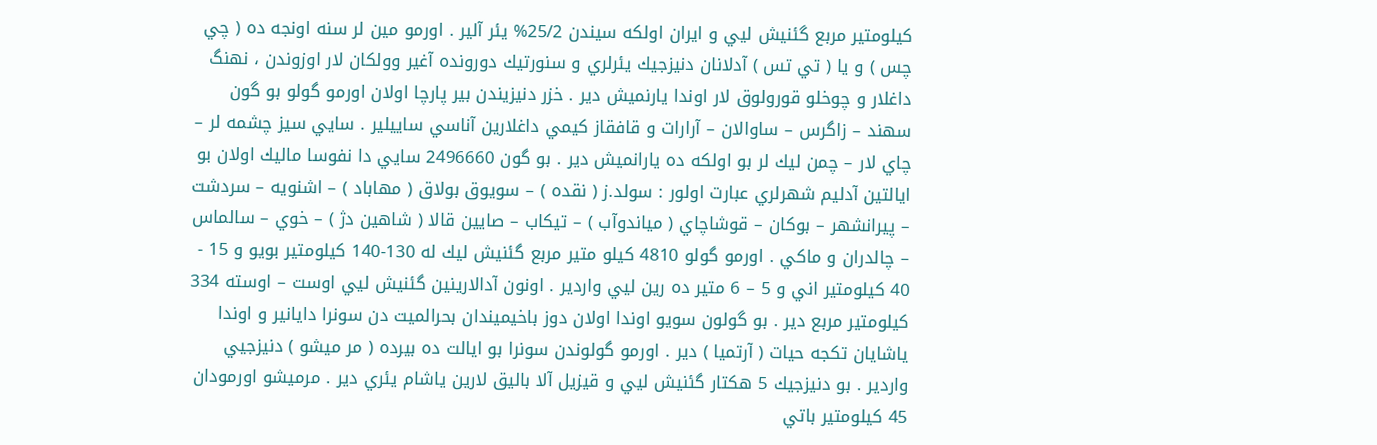كيلومتير مربع گئنيش ليي و ايران اولكه سيندن 25/2% يئر آلير . اورمو مين لر سنه اونجه ده ( چي چس ) و يا ( تي تس ) آدلانان دنيزجيك يئرلري و سنورتيك دورونده آغير وولكان لار اوزوندن ، نهنگ داغلار و چوخلو قورولوق لار اوندا يارنميش دير . خزر دنيزيندن بير پارچا اولان اورمو گولو بو گون سهند – زاگرس – ساوالان – آرارات و قافقاز كيمي داغلارين آناسي ساييلير . سايي سيز چشمه لر – چاي لار – چمن ليك لر بو اولكه ده يارانميش دير . بو گون 2496660 سايي دا نفوسا ماليك اولان بو ايالتين آدليم شهرلري عبارت اولور : سولد.ز ( نقده ) – سويوق بولاق ( مهاباد ) – اشنويه – سردشت – پيرانشهر – بوكان – قوشاچاي ( مياندوآب ) – تيكاب – صايين قالا ( شاهين دژ ) – خوي – سالماس – چالدران و ماكي . اورمو گولو 4810 كيلو متير مربع گئنيش ليك له 130-140 كيلومتير بويو و 15 - 40 كيلومتير اني و 5 – 6 متير ده رين ليي واردير . اونون آدالارينين گئنيش ليي اوست – اوسته 334 كيلومتير مربع دير . بو گولون سويو اوندا اولان دوز باخيميندان بحرالميت دن سونرا دايانير و اوندا ياشايان تكجه حيات ( آرتميا ) دير . اورمو گولوندن سونرا بو ايالت ده بيرده ( مر ميشو ) دنيزجيي واردير . بو دنيزجيك 5 هكتار گئنيش ليي و قيزيل آلا باليق لارين ياشام يئري دير . مرميشو اورمودان 45 كيلومتير باتي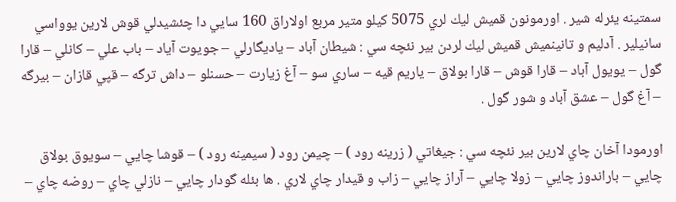سمتينه يئرله شير . اورمونون قميش ليك لري 5075 كيلو متير مربع اولاراق 160 سايي دا چئشيدلي قوش لارين يوواسي سانيلير . آدليم و تانينميش قميش ليك لردن بير نئچه سي : شيطان آباد – ياديگارلي – جويوت آياد – باب علي – كانلي – قارا گول – يويول آباد – قارا قوش – قارا بولاق – ياريم قيه – ساري سو – آغ زيارت – حسنلو – داش ترگه – قپي قازان – بيرگه – آغ گول – عشق آباد و شور گول .

اورمودا آخان چاي لارين بير نئچه سي : جيغاتي ( زرينه رود ) – چيمن رود ( سيمينه رود ) – قوشا چايي – سويوق بولاق چايي – باراندوز چايي – زولا چايي – آراز چايي – زاب و قيدار چاي لاري . ها بئله گودار چايي – نازلي چاي – روضه چاي –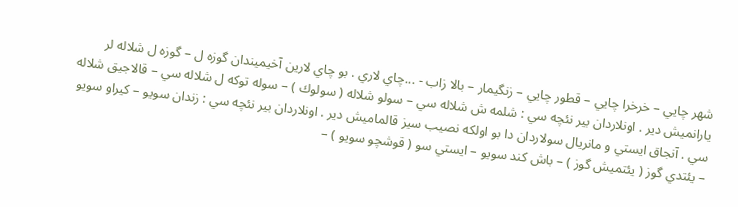شهر چايي – خرخرا چايي – قطور چايي – زنگيمار – بالا زاب - ...چاي لاري . بو چاي لارين آخيميندان گوزه ل – گوزه ل شلاله لر يارانميش دير . اونلاردان بير نئچه سي : شلمه ش شلاله سي – سولو شلاله ( سولوك ) – سوله توكه ل شلاله سي – قالاجيق شلاله سي . آنجاق ايستي و مانريال سولاردان دا بو اولكه نصيب سيز قالماميش دير . اونلاردان بير نئچه سي : زندان سويو – كيراو سويو – يئتدي گوز ( يئتميش گوز ) – باش كند سويو – ايستي سو ( قوشچو سويو ) –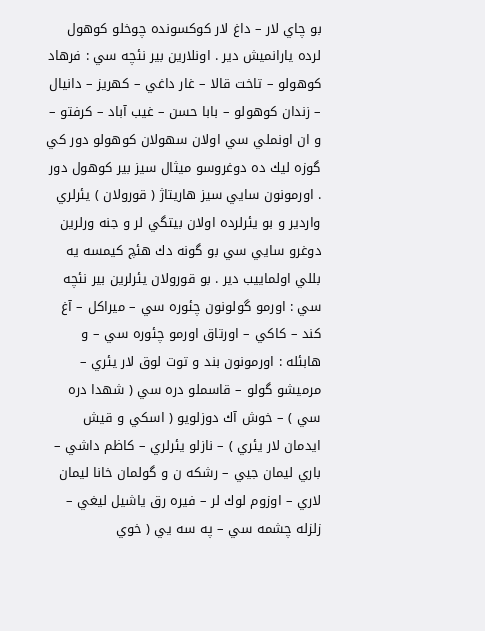بو چاي لار – داغ لار كوكسونده چوخلو كوهول لرده يارانميش دير . اونلارين بير نئچه سي : فرهاد كوهولو – تاخت قالا – غار داغي – كهريز – دانيال – زندان كوهولو – بابا حسن – غيب آباد – كرفتو – و ان اونملي سي اولان سهولان كوهولو دور كي گوزه ليك ده دوغروسو ميثال سيز بير كوهول دور . اورمونون سايي سيز هاريتاژ ( قورولان ) يئرلري واردير و بو يئرلرده اولان بيتگي لر و جنه ورلرين دوغرو سايي سي بو گونه دك هئچ كيمسه يه بللي اولماييب دير . بو قورولان يئرلرين بير نئچه سي : اورمو گولونون چئوره سي – ميراكل – آغ كند – كاكي – اورتاق اورمو چئوره سي – و هابئله : اورمونون بند و توت لوق لار يئري – مرميشو گولو – قاسملو دره سي ( شهدا دره سي ) – خوش آك دوزلويو ( اسكي و قيش ايدمان لار يئري ) – نازلو يئرلري – كاظم داشي – باري ليمان جيي – رشكه ن و گولمان خانا ليمان لاري – اوزوم لوك لر – فيره رق ياشيل ليغي – زلزله چشمه سي – په سه يي ( خوي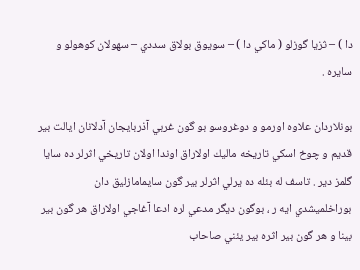دا ) – ثزيا گوزلو ( ماكي دا ) – سويوق بولاق سددي – سهولان كوهولو و سايره .

بونلاردان علاوه اورمو و دوغروسو بو گون غربي آذربايجان آدلانان ايالت بير قديم و چوخ اسكي تاريخه ماليك اولاراق اوندا اولان تاريخي اثرلر ده سايا گلمز دير . تاسف له بئله ده يرلي اثرلر بير گون سايمامازليق دان بوراخلميشدي ايه ر ، بوگون ديگر مدعي لره ادعا آغاجي اولاراق هر گون بير بينا و هر گون بير اثره بير يئني صاحاب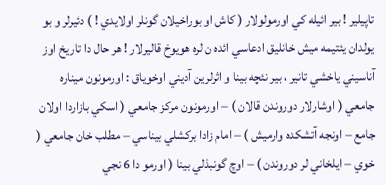تاپيلير ! بير ائيله كي اورمولولار ( كاش او بوراخيلان گونلر اولايدي ! ) دئيرلر و بو يولدان يئتيمه ميش خانليق ادعاسي ائده ن لره هويوخ قاليرلار ! هر حال دا تاريخ اوز آناسيني ياخشي تانير ، بير نئچه بينا و اثرلرين آديني اوخوياق : اورمونون ميناره جامعي ( اوشارلار دوروندن قالان ) – اورمونون مركز جامعي ( اسكي بازاردا اولان جامع – اونجه آتشكده وارميش ) – امام زادا بركشلي بيناسي – مطلب خان جامعي ( خوي – ايلخاني لر دوروندن ) – اوچ گونبذلي بينا ( اورمو دا 6 نجي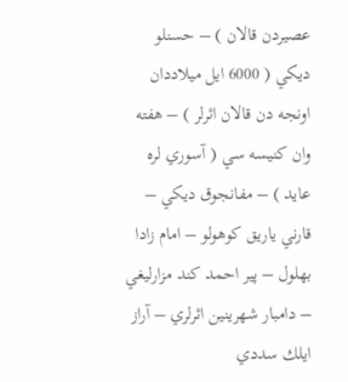عصيردن قالان ) – حسنلو ديكي ( 6000 ايل ميلاددان اونجه دن قالان اثرلر ) – هفته وان كنيسه سي ( آسوري لره عايد ) – مفانجوق ديكي – قارني ياريق كوهولو – امام زادا بهلول – پير احمد كند مزارليغي – دامبار شهرينين اثرلري – آراز ايلك سددي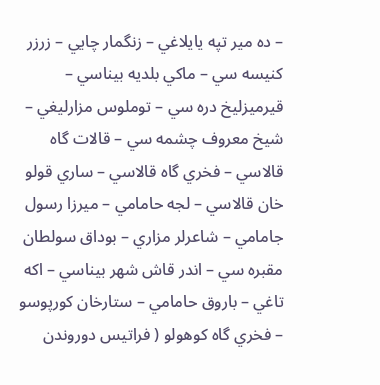– ده مير تپه يايلاغي – زنگمار چايي – زرزر كنيسه سي – ماكي بلديه بيناسي – قيرميزليخ دره سي – توملوس مزارليغي – شيخ معروف چشمه سي – قالات گاه قالاسي – فخري گاه قالاسي – ساري قولو خان قالاسي – لجه حامامي – ميرزا رسول جامامي – شاعرلر مزاري – بوداق سولطان مقبره سي – اندر قاش شهر بيناسي – اكه تاغي – باروق حامامي – ستارخان كورپوسو – فخري گاه كوهولو ( فراتيس دوروندن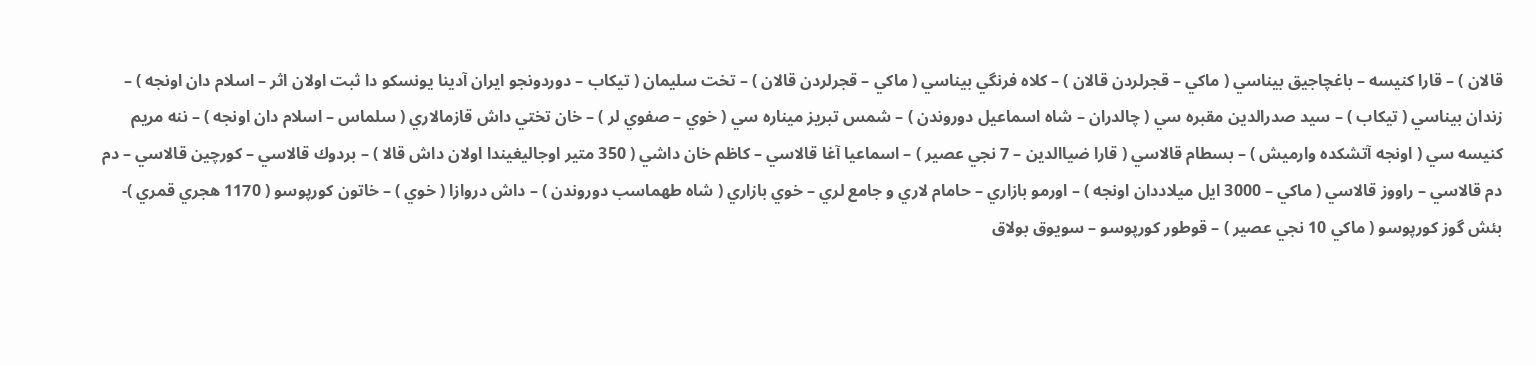قالان ) – قارا كنيسه – باغچاجيق بيناسي ( ماكي – قجرلردن قالان ) – كلاه فرنگي بيناسي ( ماكي – قجرلردن قالان ) – تخت سليمان ( تيكاب – دوردونجو ايران آدينا يونسكو دا ثبت اولان اثر – اسلام دان اونجه ) – زندان بيناسي ( تيكاب ) – سيد صدرالدين مقبره سي ( چالدران – شاه اسماعيل دوروندن ) – شمس تبريز ميناره سي ( خوي – صفوي لر ) – خان تختي داش قازمالاري ( سلماس – اسلام دان اونجه ) – ننه مريم كنيسه سي ( اونجه آتشكده وارميش ) – بسطام قالاسي ( قارا ضياالدين – 7 نجي عصير ) – اسماعيا آغا قالاسي – كاظم خان داشي ( 350 متير اوجاليغيندا اولان داش قالا ) – بردوك قالاسي – كورچين قالاسي – دم دم قالاسي – راووز قالاسي ( ماكي – 3000 ايل ميلاددان اونجه ) – اورمو بازاري – حامام لاري و جامع لري – خوي بازاري ( شاه طهماسب دوروندن ) – داش دروازا ( خوي ) – خاتون كورپوسو ( 1170 هجري قمري )- بئش گوز كورپوسو ( ماكي 10 نجي عصير ) – قوطور كورپوسو – سويوق بولاق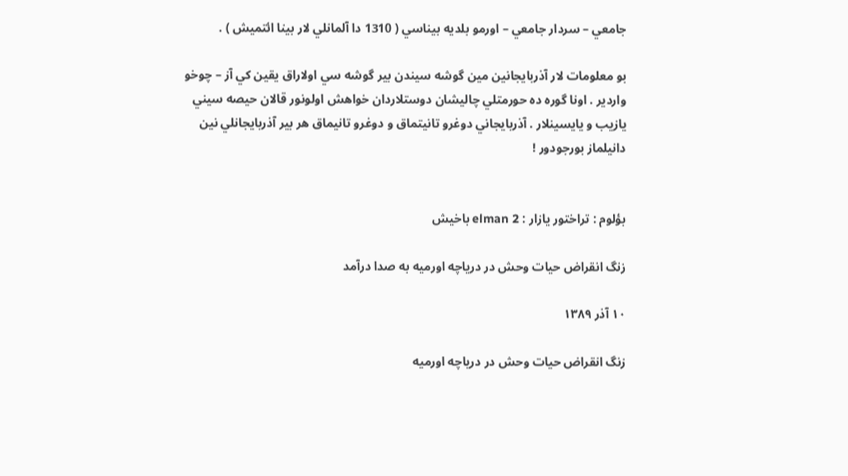جامعي – سردار جامعي – اورمو بلديه بيناسي ( 1310 دا آلمانلي لار بينا ائتميش ) .

بو معلومات لار آذربايجانين مين گوشه سيندن بير گوشه سي اولاراق يقين كي آز – چوخو واردير . اونا گوره ده حورمتلي چاليشان دوستلاردان خواهش اولونور قالان حيصه سيني يازيب و يايسينلار . آذربايجاني دوغرو تانيتماق و دوغرو تانيماق هر بير آذربايجانلي نين دانيلماز بورجودور !


بؤلوم : تراختور یازار : elman 2 باخیش

زنگ انقراض حيات وحش در درياچه اورميه به صدا درآمد

۱۰ آذر ۱۳۸۹

زنگ انقراض حيات وحش در درياچه اورميه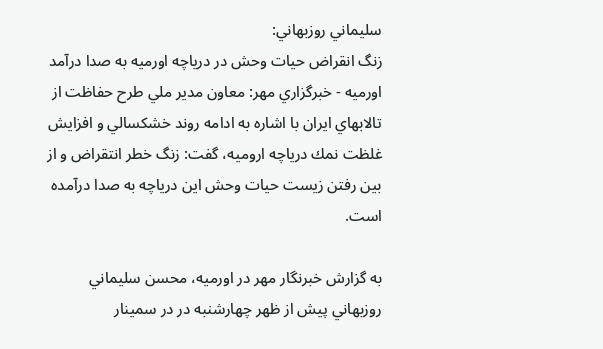سليماني روزبهاني:
زنگ انقراض حيات وحش در درياچه اورميه به صدا درآمد
اورميه - خبرگزاري مهر: معاون مدير ملي طرح حفاظت از تالابهاي ايران با اشاره به ادامه روند خشكسالي و افزايش غلظت نمك درياچه اروميه، گفت: زنگ خطر انتقراض و از بين رفتن زيست حيات وحش اين درياچه به صدا درآمده است.

به گزارش خبرنگار مهر در اورميه، محسن سليماني روزبهاني پيش از ظهر چهارشنبه در در سمينار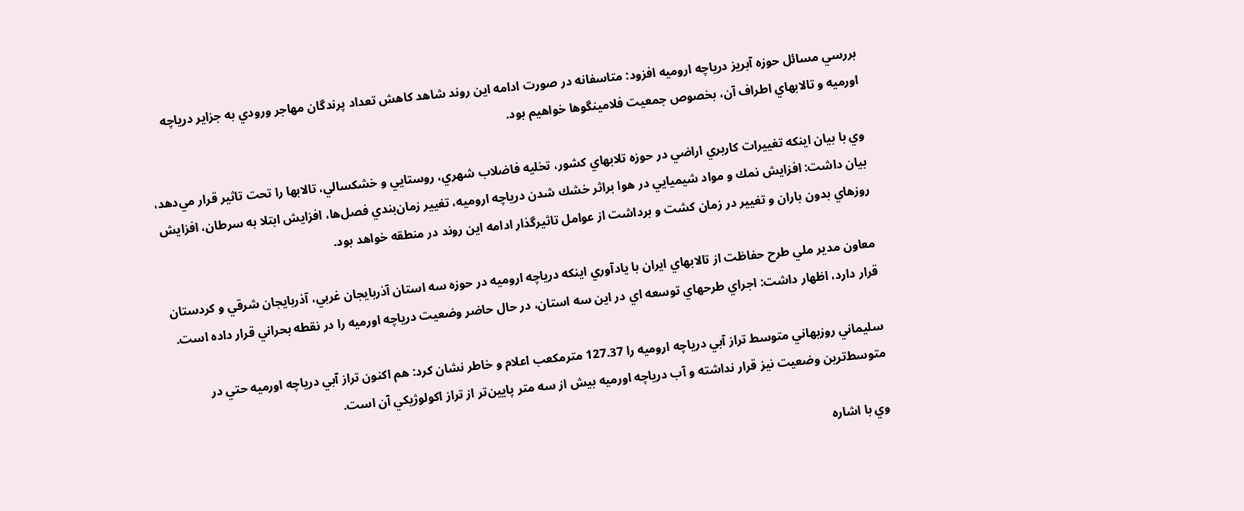بررسي مسائل حوزه آبريز درياچه اروميه افزود: متاسفانه در صورت ادامه اين روند شاهد كاهش تعداد پرندگان مهاجر ورودي به جزاير درياچه اورميه و تالابهاي اطراف آن، بخصوص جمعيت فلامينگوها خواهيم بود.

وي با بيان اينكه تغييرات كاربري اراضي در حوزه تلابهاي كشور، تخليه فاضلاب شهري، روستايي و خشكسالي، تالابها را تحت تاثير قرار مي‌دهد، بيان داشت: افزايش نمك و مواد شيميايي در هوا براثر خشك شدن درياچه اروميه، تغيير زمان‌بندي فصل‌ها، افزايش ابتلا به سرطان، افزايش روزهاي بدون باران و تغيير در زمان كشت و برداشت از عوامل تاثيرگذار ادامه اين روند در منطقه خواهد بود.

معاون مدير ملي طرح حفاظت از تالابهاي ايران با يادآوري اينكه درياچه اروميه در حوزه سه استان آذربايجان غربي، آذربايجان شرقي و كردستان قرار دارد، اظهار داشت: اجراي طرحهاي توسعه اي در اين سه استان، در حال حاضر وضعيت درياچه اورميه را در نقطه بحراني قرار داده است.

سليماني روزبهاني متوسط تراز آبي درياچه اروميه را 127.37 مترمكعب اعلام و خاطر نشان كرد: هم اكنون تراز آبي درياچه اورميه حتي در متوسط‌‌‌ترين وضعيت نيز قرار نداشته و آب درياچه اورميه بيش از سه متر پايين‌تر از تراز اكولوژيكي آن است.

وي با اشاره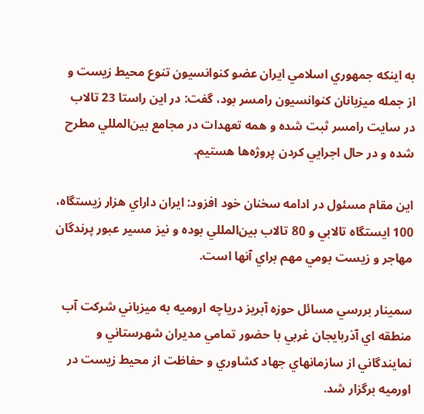به اينكه جمهوري اسلامي ايران عضو كنوانسيون تنوع محيط زيست و از جمله ميزبانان كنوانسيون رامسر بود، گفت: در اين راستا 23 تالاب در سايت رامسر ثبت شده و همه تعهدات در مجامع بين‌المللي مطرح شده و در حال اجرايي كردن پروژه‌ها هستيم.

اين مقام مسئول در ادامه سخنان خود افزود: ايران داراي هزار زيستگاه، 100 ايستگاه تالابي و 80 تالاب بين‌المللي بوده و نيز مسير عبور پرندگان مهاجر و زيست بومي مهم براي آنها است.

سمينار بررسي مسائل حوزه آبريز درياچه اروميه به ميزباني شركت آب منطقه اي آذربايجان غربي با حضور تمامي مديران شهرستاني و نمايندگاني از سازمانهاي جهاد كشاوري و حفاظت از محيط زيست در اورميه برگزار شد.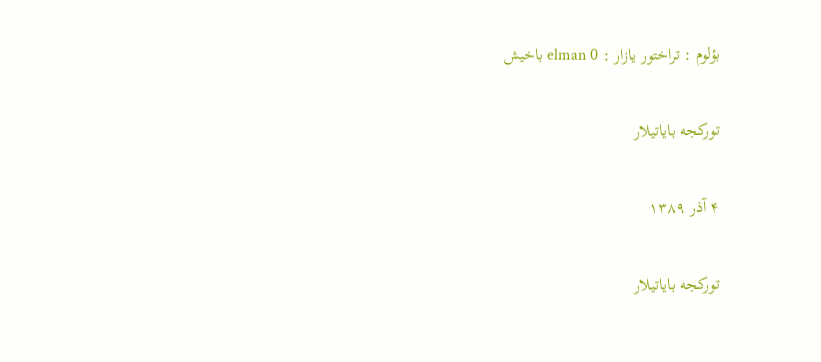بؤلوم : تراختور یازار : elman 0 باخیش

توركجه باياتيلار

۴ آذر ۱۳۸۹

توركجه باياتيلار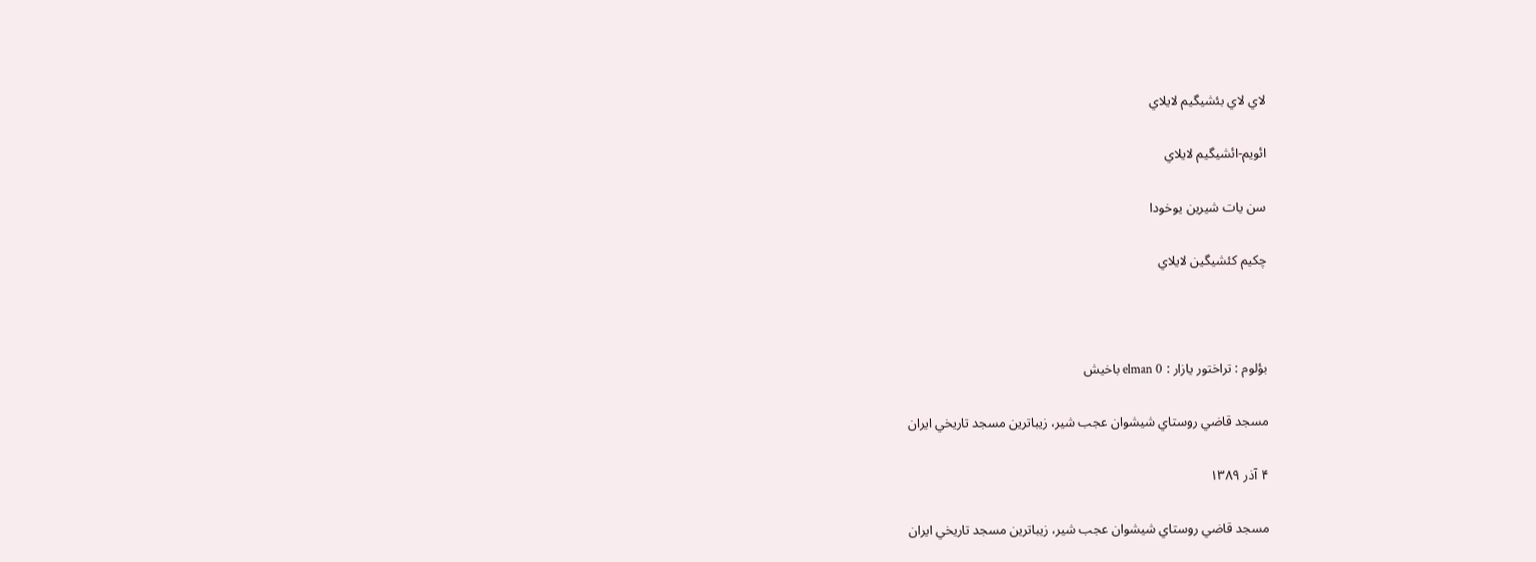لاي لاي بئشيگيم لايلاي

ائويم-ائشيگيم لايلاي

سن يات شيرين يوخودا

چكيم كئشيگين لايلاي



بؤلوم : تراختور یازار : elman 0 باخیش

مسجد قاضي روستاي شيشوان عجب شير، زيباترين مسجد تاريخي ايران

۴ آذر ۱۳۸۹

مسجد قاضي روستاي شيشوان عجب شير، زيباترين مسجد تاريخي ايران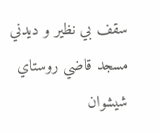سقف بي نظير و ديدني مسجد قاضي روستاي شيشوان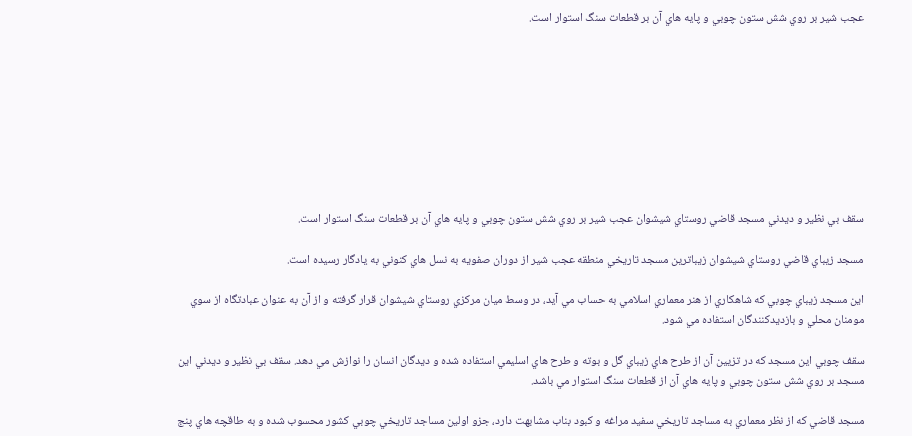عجب شير بر روي شش ستون چوبي و پايه هاي آن بر قطعات سنگ استوار است.









سقف بي نظير و ديدني مسجد قاضي روستاي شيشوان عجب شير بر روي شش ستون چوبي و پايه هاي آن بر قطعات سنگ استوار است.

مسجد زيباي قاضي روستاي شيشوان زيباترين مسجد تاريخي منطقه عجب شير از دوران صفويه به نسل هاي كنوني به يادگار رسيده است.

اين مسجد زيباي چوبي كه شاهكاري از هنر معماري اسلامي به حساب مي آيد، در وسط ميان مركزي روستاي شيشوان قرار گرفته و از آن به عنوان عبادتگاه از سوي مومنان محلي و بازديدكنندگان استفاده مي شود.

سقف چوبي اين مسجد كه در تزيين آن از طرح هاي زيباي گل و بوته و طرح هاي اسليمي استفاده شده و ديدگان انسان را نوازش مي دهد. سقف بي نظير و ديدني اين مسجد بر روي شش ستون چوبي و پايه هاي آن از قطعات سنگ استوار مي باشد.

مسجد قاضي كه از نظر معماري به مساجد تاريخي سفيد مراغه و كبود بناب مشابهت دارد، جزو اولين مساجد تاريخي چوبي كشور محسوب شده و به طاقچه هاي پنج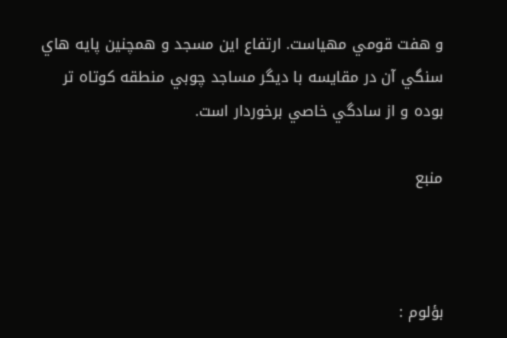و هفت قومي مهياست. ارتفاع اين مسجد و همچنين پايه هاي سنگي آن در مقايسه با ديگر مساجد چوبي منطقه كوتاه تر بوده و از سادگي خاصي برخوردار است.

منبع



بؤلوم :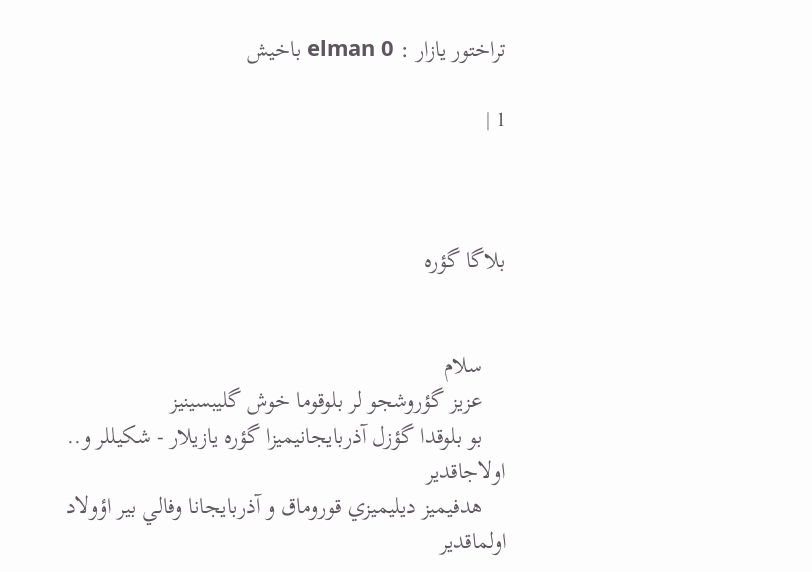تراختور یازار : elman 0 باخیش

1 |



بلاگا گؤره


    سلام
    عزيز گؤروشجو لر بلوقوما خوش گليبسينيز
    بو بلوقدا گؤزل آذربايجانيميزا گؤره يازيلار - شكيللر و.. اولاجاقدير
    هدفيميز ديليميزي قوروماق و آذربايجانا وفالي بير اؤولاد اولماقدير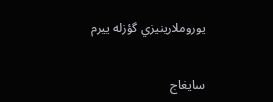يوروملارينيزي گؤزله ييرم


سایغاج